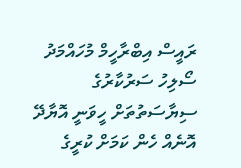ރައީސް އިބްރާހީމް މުހައްމަދު ސޯލިހު ސަރުކާރުގެ ސިޔާސަތުތަށް ހީވަނީ އޮޔާދޭ އޮނެއް ހެން ކަމަށް ކުރީގެ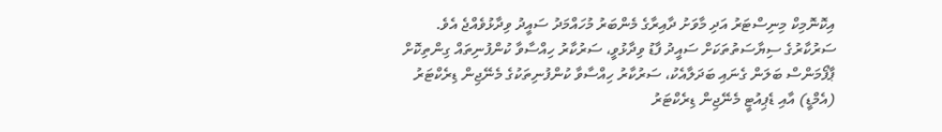އިކޮނޮމިކް މިނިސްޓަރު އަދި މާވަށު ދާއިރާގެ މެންބަރު މުހައްމަދު ސައީދު ވިދާޅުވެއްޖެ އެވެ.
ސަރުކާރުގެ ސިޔާސަތުތަކަށް ސައީދު ފާޑު ވިދާޅުވީ، ސަރުކާރު ހިއްސާވާ ކުންފުނިތައް ގިންތިކޮށް ޕާފޯމަންސް ބަލަން ގެނައި ބަދަލާއެކު، ސަރުކާރު ހިއްސާވާ ކުންފުނިތަކުގެ މެނޭޖިން ޑިރެކްޓަރު (އެމްޑީ) އާއި ޑެޕިއުޓީ މެނޭޖިން ޑިރެކްޓަރު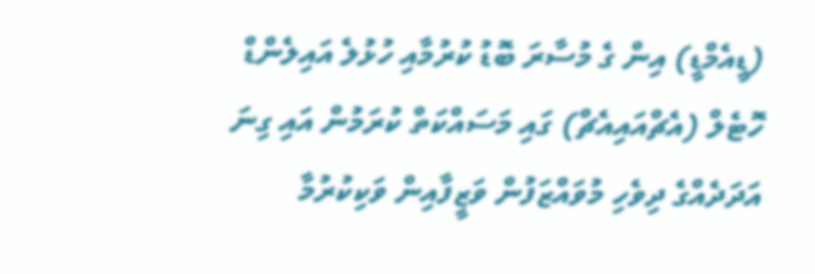(ޑީއެމްޑީ) އިން ގެ މުސާރަ ބޮޑު ކުރުމާއި ހުޅުލެ އައިލެންޑް ހޮޓެލް (އެޗްއައިއެޗް) ގައި މަސައްކަތް ކުރަމުން އައި ގިނަ އަދަދެއްގެ ދިވެހި މުވައްޒަފުން ވަޒީފާއިން ވަކިކުރުމާ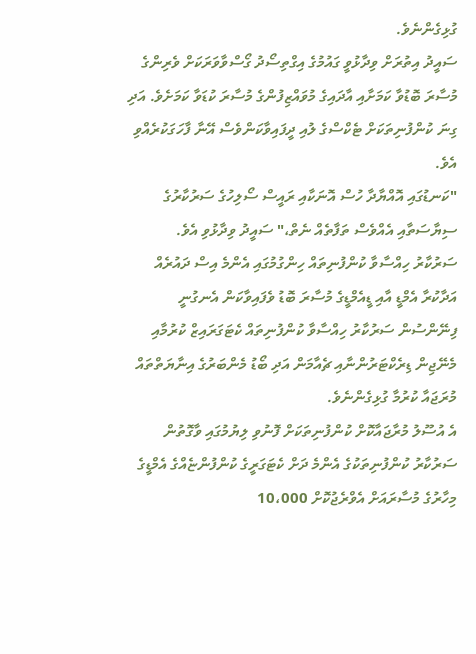ގުޅިގެންނެވެ.
ސައީދު އިތުރަށް ވިދާޅުވީ ގައުމުގެ އިގްތިސޯދު ގޯސްވާވަރަކަށް ވެރިންގެ މުސާރަ ބޮޑުވާ ކަމަށާއި އާދައިގެ މުވައްޒިފުންގެ މުސާރަ ކުޑަވާ ކަމަށެވެ. އަދި ގިނަ ކުންފުނިތަކަށް ޓެކްސްގެ ލުއި ދީފައިވާކަންވެސް އޭނާ ފާހަގަކުރެއްވި އެވެ.
"ކަނޑުގައި އޮއްޔާދާ ހުސް އޮނަކާއި ރައީސް ސޯލިހުގެ ސަރުކާރުގެ ސިޔާސަތާއި އެއްވެސް ތަފާތެއް ނެތް،" ސައީދު ވިދާޅުވި އެވެ.
ސަރުކާރު ހިއްސާވާ ކުންފުނިތައް ހިންގުމުގައި އެންމެ އިސް ދައުރެއް އަދާކުރާ އެމްޑީ އާއި ޑީއެމްޑީގެ މުސާރަ ބޮޑު ވެފައިވާކަން އެނގުނީ ފިނޭންސުން ސަރުކާރު ހިއްސާވާ ކުންފުނިތައް ކެޓަގަރައިޒް ކުރުމާއި މެނޭޖިން ޑިރެކްޓަރުންނާއި ޗެއާމަން އަދި ބޯޑު މެންބަރުގެ އިނާޔަތްތައް މުރަޖައާ ކުރުމާ ގުޅިގެންނެވެ.
އެ އުސޫލު މުރާޖައާކޮށް ކުންފުނިތަކަށް ފޮނުވި ލިޔުމުގައި ވާގޮތުން ސަރުކާރު ކުންފުނިތަކުގެ އެންމެ ދަށް ކެޓަގަރީގެ ކުންފުންޏެއްގެ އެމްޑީގެ މިހާރުގެ މުސާރައަށް އެވްރެޖުކޮށް 10،000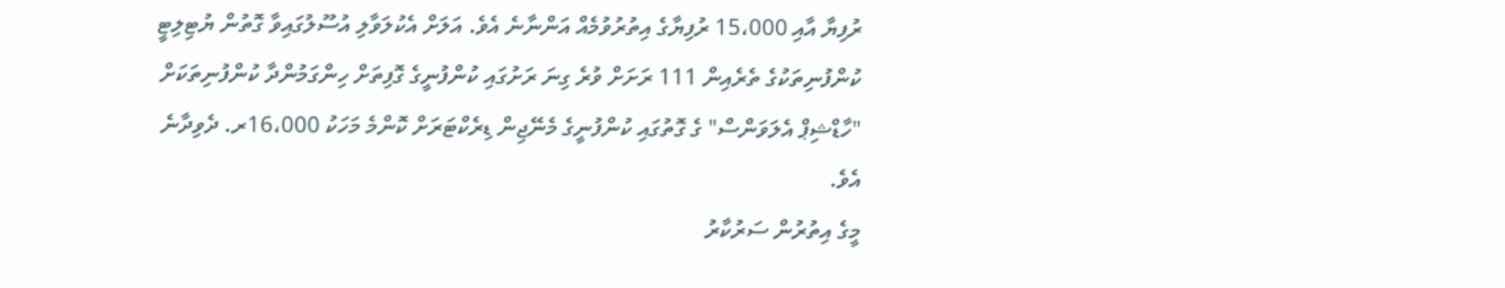ރުފިޔާ އާއި 15،000 ރުފިޔާގެ އިތުރުވުމެއް އަންނާނެ އެވެ. އަލަށް އެކުލަވާލި އުސޫލުގައިވާ ގޮތުން ޔުޓިލިޓީ ކުންފުނިތަކުގެ ތެރެއިން 111 ރަށަށް ވުރެ ގިނަ ރަށުގައި ކުންފުނީގެ ގޮފިތަށް ހިންގަމުންދާ ކުންފުނިތަކަށް "ހާޑްޝިޕް އެލަވަންސް" ގެ ގޮތުގައި ކުންފުނީގެ މެނޭޖިން ޑިރެކްޓަރަށް ކޮންމެ މަހަކު 16،000ރ. ދެވިދާނެ އެވެ.
މީގެ އިތުރުން ސަރުކާރު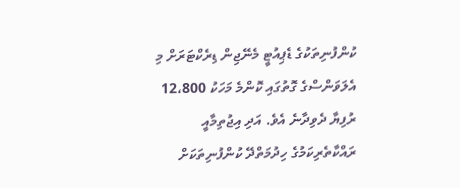ކުންފުނިތަކުގެ ޑެޕިއުޓީ މެނޭޖިން ޑިރެކްޓަރަށް މި އެލަވަންސްގެ ގޮތުގައި ކޮންމެ މަހަކު 12،800 ރުފިޔާ ދެވިދާނެ އެވެ. އަދި އިޖުތިމާއީ ރައްކާތެރިކަމުގެ ހިދުމަތްދޭ ކުންފުނިތަކަށް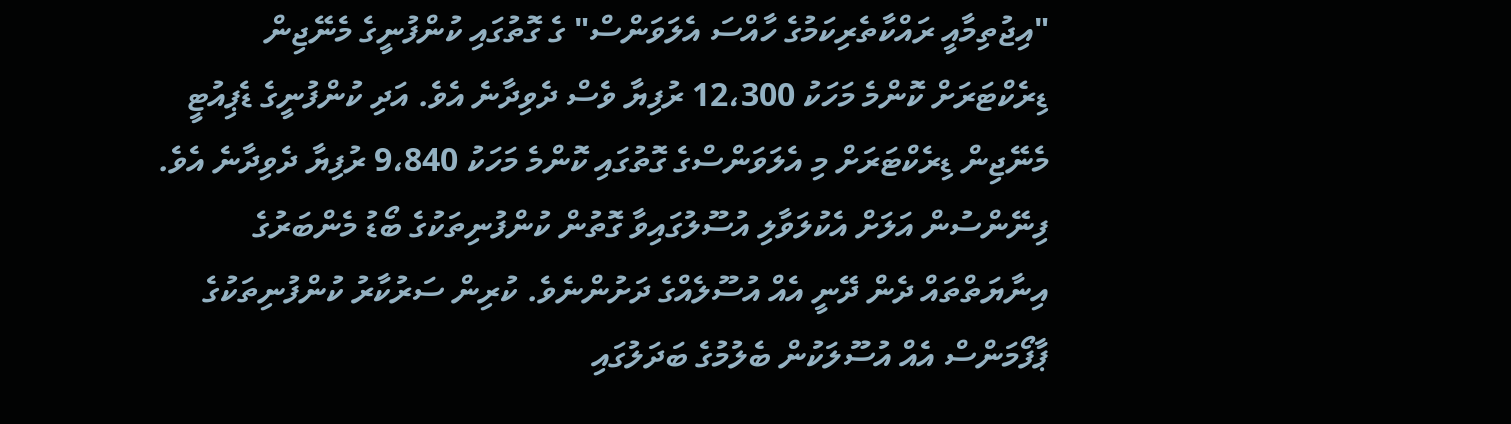"އިޖުތިމާއީ ރައްކާތެރިކަމުގެ ހާއްސަ އެލަވަންސް" ގެ ގޮތުގައި ކުންފުނީގެ މެނޭޖިން ޑިރެކްޓަރަށް ކޮންމެ މަހަކު 12،300 ރުފިޔާ ވެސް ދެވިދާނެ އެވެ. އަދި ކުންފުނީގެ ޑެޕިއުޓީ މެނޭޖިން ޑިރެކްޓަރަށް މި އެލަވަންސްގެ ގޮތުގައި ކޮންމެ މަހަކު 9،840 ރުފިޔާ ދެވިދާނެ އެވެ.
ފިނޭންސުން އަލަށް އެކުލަވާލި އުސޫލުގައިވާ ގޮތުން ކުންފުނިތަކުގެ ބޯޑު މެންބަރުގެ އިނާޔަތްތައް ދެން ދޭނީ އެއް އުސޫލެއްގެ ދަށުންނެވެ. ކުރިން ސަރުކާރު ކުންފުނިތަކުގެ ޕާފޯމަންސް އެއް އުސޫލަކުން ބެލުމުގެ ބަދަލުގައި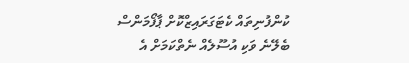ކުންފުނިތައް ކެޓަގަރައިޒްކޮށް ޕާފޯމަންސް ބެލޭނެ ވަކި އުސޫލެއް ނެތްކަމަށް އެ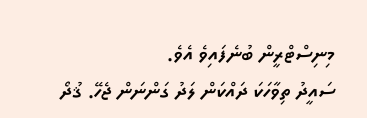މިނިސްޓްރީން ބުނެފައިވެ އެވެ.
ސައީދު ތިވާހަކަ ދައްކަން ލަދު ގަންނަން ޖެހޭ. ޤުދޯ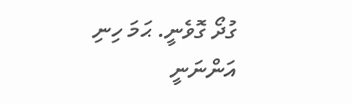ގުދޯ ގޮވެނީ. ޙަމަ ހިނި އަންނަނީ